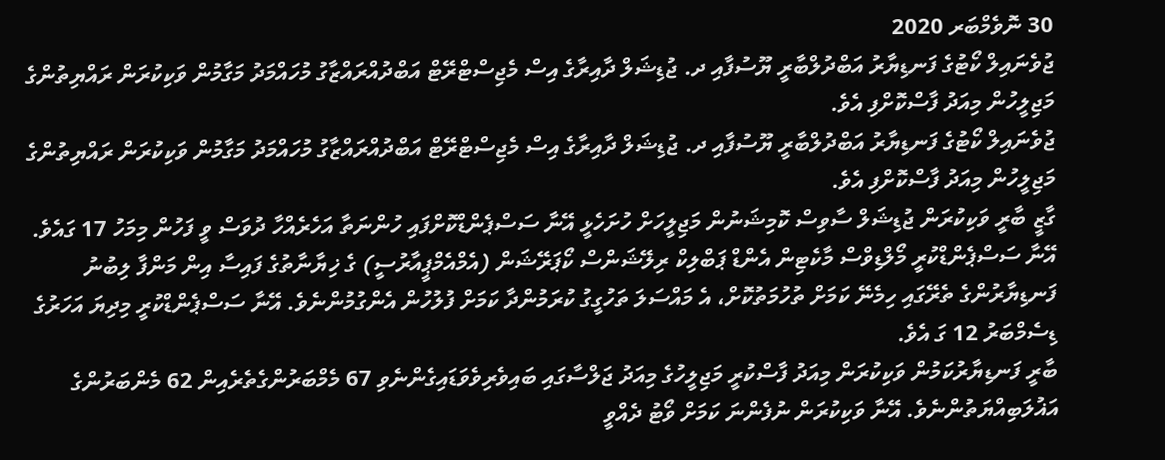30 ނޮވެމްބަރ 2020
ޖުވެނައިލް ކޯޓުގެ ފަނޑިޔާރު އަބްދުލްބާރީ ޔޫސުފާއި ދ. ޖުޑިޝަލް ދާއިރާގެ އިސް މެޖިސްޓްރޭޓް އަބްދުއްރައްޒާގު މުހައްމަދު މަގާމުން ވަކިކުރަން ރައްޔިތުންގެ މަޖިލީހުން މިއަދު ފާސްކޮށްފި އެވެ.
ޖުވެނައިލް ކޯޓުގެ ފަނޑިޔާރު އަބްދުލްބާރީ ޔޫސުފާއި ދ. ޖުޑިޝަލް ދާއިރާގެ އިސް މެޖިސްޓްރޭޓް އަބްދުއްރައްޒާގު މުހައްމަދު މަގާމުން ވަކިކުރަން ރައްޔިތުންގެ މަޖިލީހުން މިއަދު ފާސްކޮށްފި އެވެ.
ގާޒީ ބާރީ ވަކިކުރަން ޖުޑިޝަލް ސާވިސް ކޮމިޝަނުން މަޖިލީހަށް ހުށަހެޅީ އޭނާ ސަސްޕެންޑްކޮށްފައި ހުންނަތާ އަހެރެއްހާ ދުވަސް ވީ ފަހުން މިމަހު 17 ގައެވެ. އޭނާ ސަސްޕެންޑްކުރީ މޯލްޑިވްސް މާކެޓިން އެންޑް ޕަބްލިކް ރިލޭޝަންސް ކޯޕަރޭޝަން (އެމްއެމްޕީއާރުސީ) ގެ ޚިޔާނާތުގެ ފައިސާ އިން މަންފާ ލިބުނު ފަނޑިޔާރުންގެ ތެރޭގައި ހިމެނޭ ކަމަށް ތުހުމަތުކޮށް، އެ މައްސަލަ ތަހުގީގު ކުރަމުންދާ ކަމަށް ފުލުހުން އެންގުމުންނެވެ. އޭނާ ސަސްޕެންޑްކުރީ މިދިޔަ އަހަރުގެ ޑިސެމްބަރު 12 ގަ އެވެ.
ބާރީ ފަނޑިޔާރުކަމުން ވަކިކުރަން މިއަދު ފާސްކުރީ މަޖިލީހުގެ މިއަދު ޖަލްސާގައި ބައިވެރިވެވަޑައިގެންނެވި 67 މެމްބަރުންގެތެރެއިން 62 މެންބަރުންގެ އަޣުލަބިއްޔަތުންނެވެ. އޭނާ ވަކިކުރަން ނުފެންނަ ކަމަށް ވޯޓު ދެއްވީ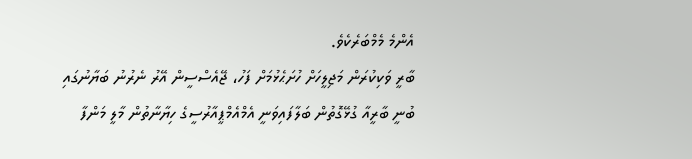އެންމެ މެމްބަރެކެވެ.
ބާރީ ވަކިކުރަން މަޖިލީހަށް ހުށަޙެޅުމަށް ފަހު، ޖޭއެސްސީން އޭރު ނެރުނު ބަޔާނުގައި ބުނީ ބާރީއާ ގުޅޭގޮތުން ބަލާފައިވަނީ އެމްއެމްޕީއާރުސީގެ ހިޔާނާތުން މާލީ މަންފާ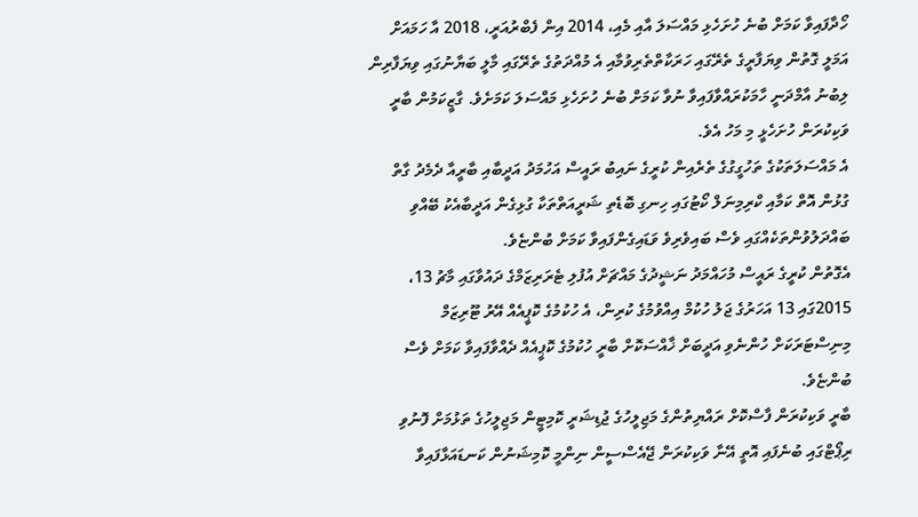ހޯދާފައިވާ ކަމަށް ބުނެ ހުށަހެޅި މައްސަލަ އާއި މެއި، 2014 އިން ފެބްރުއަރީ، 2018 އާ ހަމައަށް އަމަލީ ގޮތުން ވިޔަފާރީގެ ތެރޭގައި ހަރަކާތްތެރިވުމާއި އެ މުއްދަތުގެ ތެރޭގައި މާލީ ބަޔާނުގައި ވިޔަފާރިން ލިބުނު އާމްދަނީ ހާމަކުރައްވާފައިވާ ނުވާ ކަމަށް ބުނެ ހުށަހެޅި މައްސަލަ ކަމަށެވެ. ގާޒީކަމުން ބާރީ ވަކިކުރަން ހުށަހެޅީ މި މަހު އެވެ.
އެ މައްސަލަތަކުގެ ތަހުގީގުގެ ތެރެއިން ކުރީގެ ނައިބު ރައީސް އަހުމަދު އަދީބާއި ބާރީއާ ދެމެދު ގާތް ގުޅުން އޮތް ކަމާއި ކްރިމިނަލް ކޯޓުގައި ހިނގި ބޮޑެތި ޝަރީއަތްތަކާ ގުޅިގެން އަދީބާއެކު ބޭއްވި ބައްދަލުވުންތަކެއްގައި ވެސް ބައިވެރިވެ ވަޑައިގެންފައިވާ ކަމަށް ބުންޏެވެ.
އެގޮތުން ކުރީގެ ރައީސް މުހައްމަދު ނަޝީދުގެ މައްޗަށް އުފުލި ޓެރަރިޒަމްގެ ދައުވާގައި މާޗު 13، 2015ގައި 13 އަހަރުގެ ޖަލު ހުކުމް އިއްވުމުގެ ކުރިން، އެ ހުކުމުގެ ކޮޕީއެއް އޭރު ޓޫރިޒަމް މިނިސްޓަރަކަށް ހުންނެވި އަދީބަށް ޚާއްސަކޮށް ބާރީ ހުކުމުގެ ކޮޕީއެއް ދެއްވާފައިވާ ކަމަށް ވެސް ބުންޏެވެ.
ބާރީ ވަކިކުރަން ފާސްކޮށް ރައްޔިތުންގެ މަޖިލީހުގެ ޖުޑިޝަރީ ކޮމިޓީން މަޖިލީހުގެ ތަޅުމަށް ފޮނުވި ރިޕޯޓްގައި ބުނެފައި އޮތީ އޭނާ ވަކިކުރަން ޖޭއެސްސީން ނިންމީ ކޮމިޝަނުން ކަނޑައަޅާފައިވާ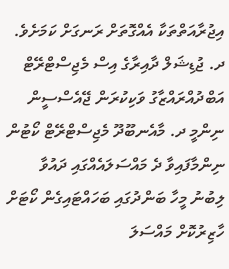އިޖުރާއަތްތަކާ އެއްގޮތަށް ރަނގަށް ކަމަށެވެ.
ދ. ޖުޑިޝަލް ދާއިރާގެ އިސް މެޖިސްޓްރޭޓް އަބްދުއްރައްޒާގު ވަކިކުރަން ޖޭއެސްސީން ނިންމީ ދ. މާއެނބޫދޫ މެޖިސްޓްރޭޓް ކޯޓުން ނިންމާފައިވާ ދެ މައްސަލައެއްގައި ދައުވާ ލިބުނު މީހާ ބަންދުގައި ބަހައްޓައިގެން ކޯޓަށް ހާޒިރުކޮށް މައްސަލަ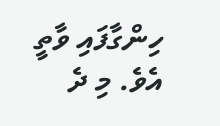ހިންގާފައި ވާތީ އެވެ. މި ދެ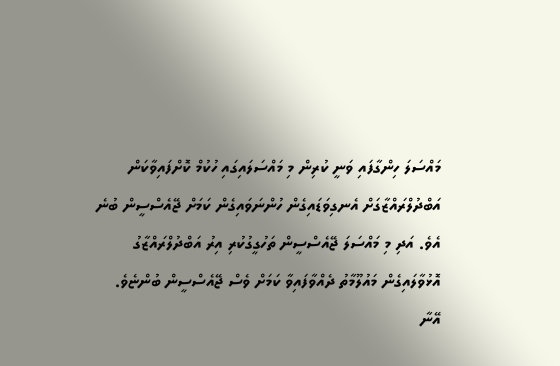މައްސަލަ ހިންގާފައި ވަނީ ކުރިން މި މައްސަލައިގައި ހުކުމް ކޮށްފައިވާކަން އަބްދުލްރައްޒާގަށް އެނގިވަޑައިގެން ހުންނަވައިގެން ކަމަށް ޖޭއެސްސީން ބުނެ އެވެ. އަދި މި މައްސަލަ ޖޭއެސްސީން ތަހުގީގުކުރި އިރު އަބްދުލްރައްޒާގު އޮޅުވާލައިގެން މައުލޫމާތު ދެއްވާފައިވާ ކަމަށް ވެސް ޖޭއެސްސީން ބުންޏެވެ.
އޭނާ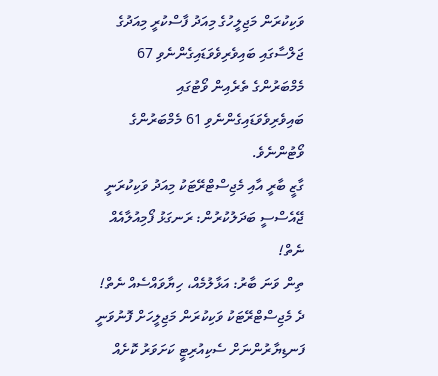ވަކިކުރަން މަޖިލީހުގެ މިއަދު ފާސްކުރީ މިއަދުގެ ޖަލްސާގައި ބައިވެރިވެވަޑައިގެންނެވި 67 މެމްބަރުންގެ ތެރެއިން ވޯޓުގައި ބައިވެރިވެވަޑައިގެންނެވި 61 މެމްބަރުންގެ ވޯޓުންނެވެ.
ގާޒީ ބާރީ އާއި މެޖިސްޓްރޭޓަކު މިއަދު ވަކިކުރަނީ
ޖޭއެސްސީ ބަދަލުކުރުން: ރަނގަޅު ފޯމިއުލާއެއް ނެތް!
ތިން ވަނަ ބާރު: އަޅާލުމެއް، ހިޔާވައްސެއް ނެތް!
ދެ މެޖިސްޓްރޭޓަކު ވަކިކުރަން މަޖިލީހަށް ފޮނުވަނީ
ފަނޑިޔާރުންނަށް ސެކިއުރިޓީ ކަށަވަރު ކޮށެއް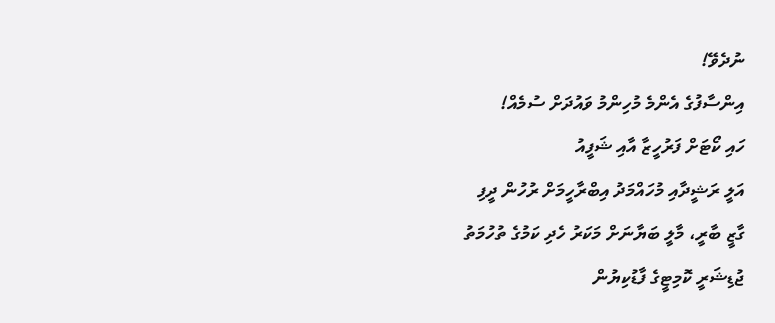ނުދެވޭ!
އިންސާފުގެ އެންމެ މުހިންމު ވައުދަށް ސުމެއް!
ހައި ކޯޓަށް ފަރުހީޒާ އާއި ޝަފީއު
އަލީ ރަޝީދާއި މުހައްމަދު އިބްރާހީމަށް ރުހުން ދީފި
ގާޒީ ބާރީ، މާލީ ބަޔާނަށް މަކަރު ހެދި ކަމުގެ ތުހުމަތު
ޖުޑިޝަރީ ކޮމިޓީގެ ފާޑުކިޔުން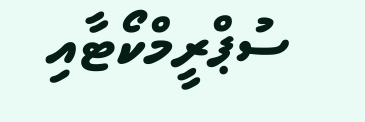ސުޕްރީމްކޯޓާއި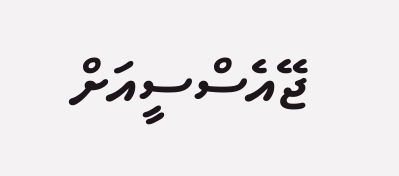ޖޭއެސްސީއަށް